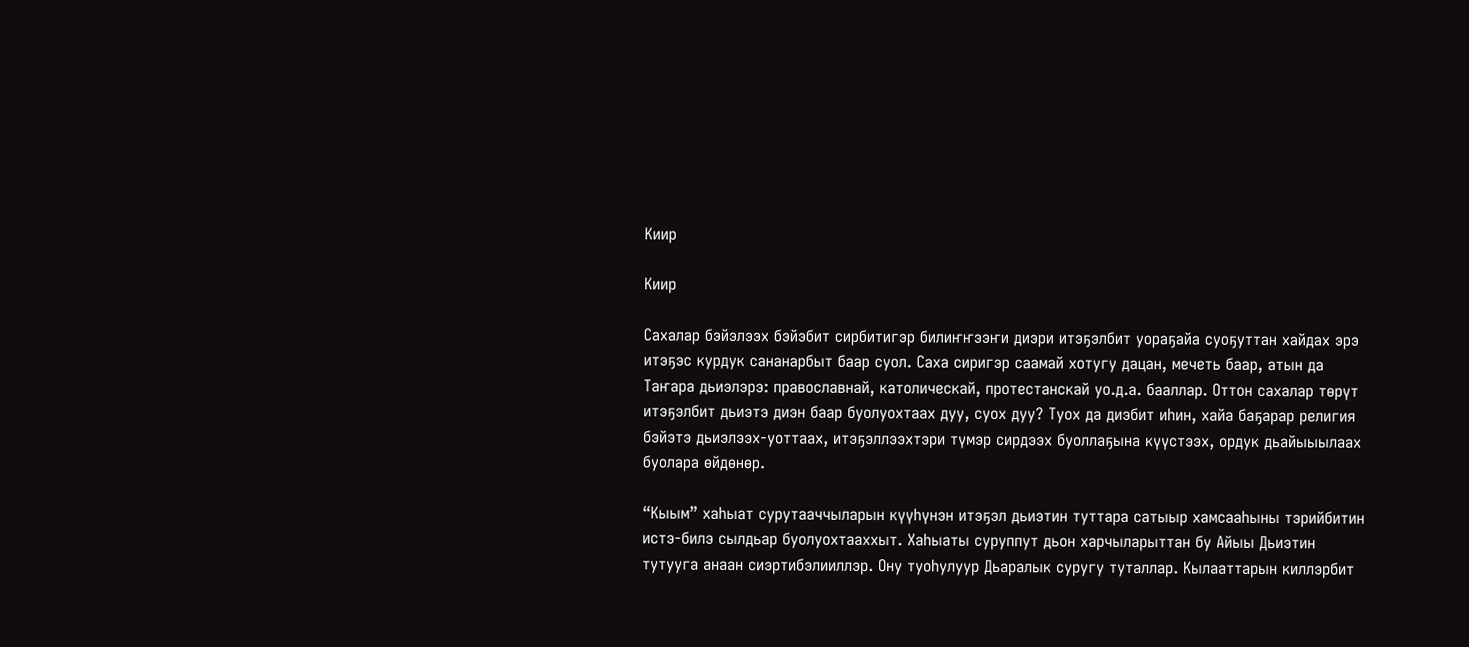Киир

Киир

Сахалар бэйэлээх бэйэбит сирбитигэр билиҥҥээҥи диэри итэҕэлбит уораҕайа суоҕуттан хайдах эрэ итэҕэс курдук сананарбыт баар суол. Саха сиригэр саамай хотугу дацан, мечеть баар, атын да Таҥара дьиэлэрэ: православнай, католическай, протестанскай уо.д.а. бааллар. Оттон сахалар төрүт итэҕэлбит дьиэтэ диэн баар буолуохтаах дуу, суох дуу? Туох да диэбит иһин, хайа баҕарар религия бэйэтэ дьиэлээх-уоттаах, итэҕэллээхтэри түмэр сирдээх буоллаҕына күүстээх, ордук дьайыыылаах буолара өйдөнөр.

“Кыым” хаһыат сурутааччыларын күүһүнэн итэҕэл дьиэтин туттара сатыыр хамсааһыны тэрийбитин истэ-билэ сылдьар буолуохтааххыт. Хаһыаты суруппут дьон харчыларыттан бу Айыы Дьиэтин тутууга анаан сиэртибэлииллэр. Ону туоһулуур Дьаралык суругу туталлар. Кылааттарын киллэрбит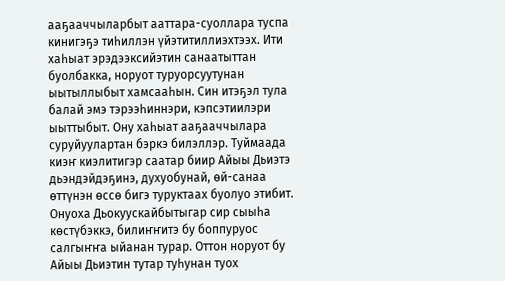ааҕааччыларбыт ааттара-суоллара туспа кинигэҕэ тиһиллэн үйэтитиллиэхтээх. Ити хаһыат эрэдээксийэтин санаатыттан буолбакка, норуот туруорсуутунан ыытыллыбыт хамсааһын. Син итэҕэл тула балай эмэ тэрээһиннэри, кэпсэтиилэри ыыттыбыт. Ону хаһыат ааҕааччылара суруйуулартан бэркэ билэллэр. Туймаада киэҥ киэлитигэр саатар биир Айыы Дьиэтэ дьэндэйдэҕинэ, духуобунай, өй-санаа өттүнэн өссө бигэ туруктаах буолуо этибит. Онуоха Дьокуускайбытыгар сир сыыһа көстүбэккэ, билиҥҥитэ бу боппуруос салгыҥҥа ыйанан турар. Оттон норуот бу Айыы Дьиэтин тутар туһунан туох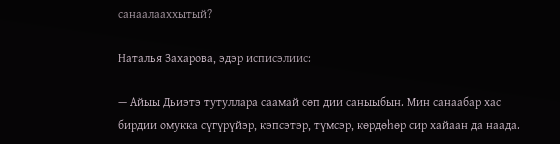санаалааххытый?

Наталья Захарова, эдэр исписэлиис:

— Айыы Дьиэтэ тутуллара саамай сөп дии саныыбын. Мин санаабар хас бирдии омукка сүгүрүйэр, кэпсэтэр, түмсэр, көрдөһөр сир хайаан да наада.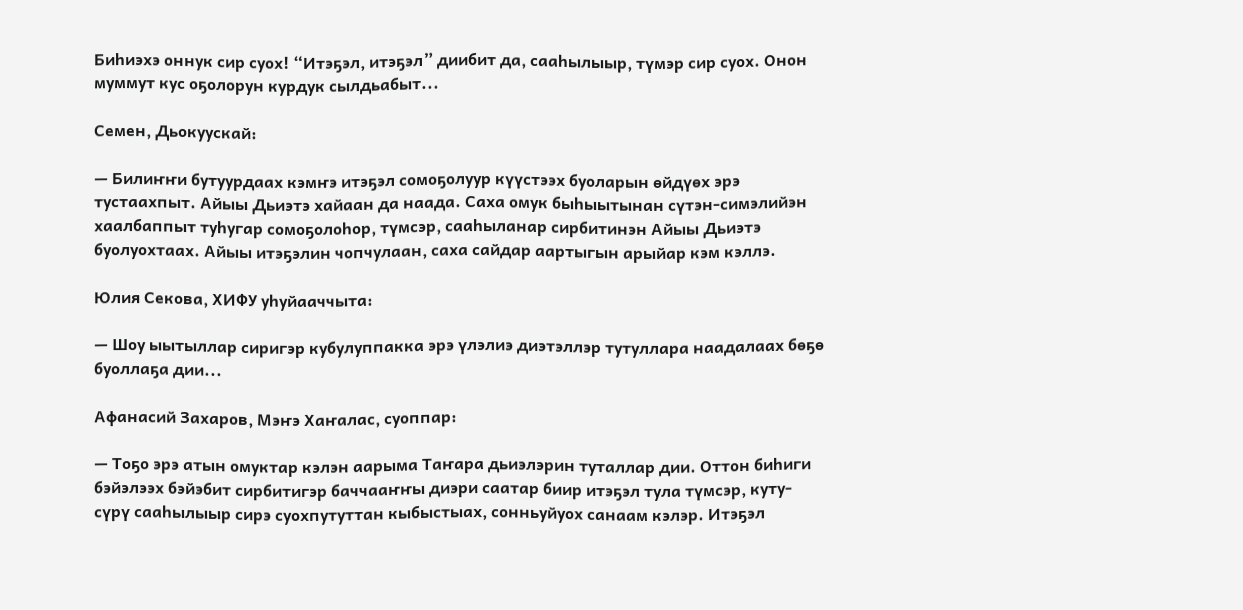Биһиэхэ оннук сир суох! “Итэҕэл, итэҕэл” диибит да, сааһылыыр, түмэр сир суох. Онон муммут кус оҕолорун курдук сылдьабыт...

Семен, Дьокуускай:

— Билиҥҥи бутуурдаах кэмҥэ итэҕэл сомоҕолуур күүстээх буоларын өйдүөх эрэ тустаахпыт. Айыы Дьиэтэ хайаан да наада. Саха омук быһыытынан сүтэн-симэлийэн хаалбаппыт туһугар сомоҕолоһор, түмсэр, сааһыланар сирбитинэн Айыы Дьиэтэ буолуохтаах. Айыы итэҕэлин чопчулаан, саха сайдар аартыгын арыйар кэм кэллэ.

Юлия Секова, ХИФУ уһуйааччыта:

— Шоу ыытыллар сиригэр кубулуппакка эрэ үлэлиэ диэтэллэр тутуллара наадалаах бөҕө буоллаҕа дии...

Афанасий Захаров, Мэҥэ Хаҥалас, суоппар:

— Тоҕо эрэ атын омуктар кэлэн аарыма Таҥара дьиэлэрин туталлар дии. Оттон биһиги бэйэлээх бэйэбит сирбитигэр баччааҥҥы диэри саатар биир итэҕэл тула түмсэр, куту-сүрү сааһылыыр сирэ суохпутуттан кыбыстыах, сонньуйуох санаам кэлэр. Итэҕэл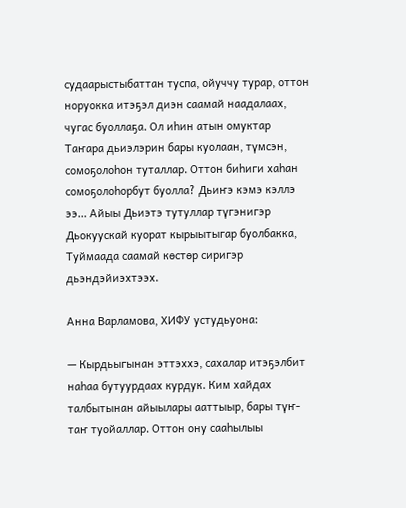судаарыстыбаттан туспа, ойуччу турар, оттон норуокка итэҕэл диэн саамай наадалаах, чугас буоллаҕа. Ол иһин атын омуктар Таҥара дьиэлэрин бары куолаан, түмсэн, сомоҕолоһон туталлар. Оттон биһиги хаһан сомоҕолоһорбут буолла? Дьиҥэ кэмэ кэллэ ээ... Айыы Дьиэтэ тутуллар түгэнигэр Дьокуускай куорат кырыытыгар буолбакка, Туймаада саамай көстөр сиригэр дьэндэйиэхтээх.

Анна Варламова, ХИФУ устудьуона:

— Кырдьыгынан эттэххэ, сахалар итэҕэлбит наһаа бутуурдаах курдук. Ким хайдах талбытынан айыылары ааттыыр, бары түҥ-таҥ туойаллар. Оттон ону сааһылыы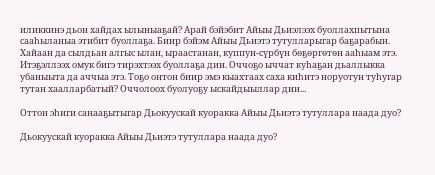иликкинэ дьон хайдах ылыныаҕай? Арай бэйэбит Айыы Дьиэлээх буоллахпытына сааһыланыа этибит буоллаҕа. Биир бэйэм Айыы Дьиэтэ тутулларыгар баҕарабын. Хайаан да сылдьан алгыс ылан, ыраастанан, куппун-сүрбүн бөҕөргөтөн ааһыам этэ. Итэҕэллээх омук бигэ тирэхтээх буоллаҕа дии. Оччоҕо ыччат куһаҕан дьаллыкка убаныыта да аччыа этэ. Тоҕо онтон биир эмэ кыахтаах саха киһитэ норуотун туһугар тутан хаалларбатый? Оччолоох буолуоҕу ыскайдыыллар дии...

Оттон эһиги санааҕытыгар Дьокуускай куоракка Айыы Дьиэтэ тутуллара наада дуо?

Дьокуускай куоракка Айыы Дьиэтэ тутуллара наада дуо?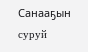Санааҕын суруй